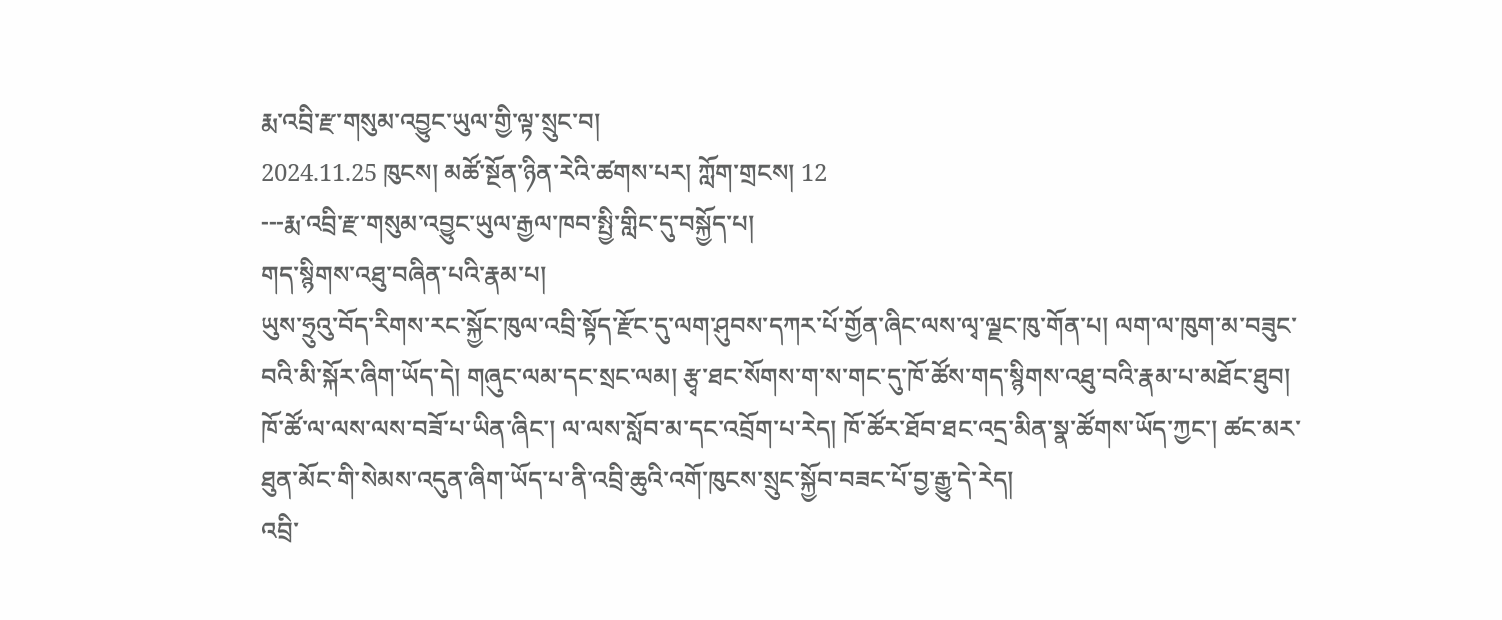རྨ་འབྲི་རྫ་གསུམ་འབྱུང་ཡུལ་གྱི་ལྟ་སྲུང་བ།
2024.11.25 ཁུངས། མཚོ་སྔོན་ཉིན་རེའི་ཚགས་པར། ཀློག་གྲངས། 12
---རྨ་འབྲི་རྫ་གསུམ་འབྱུང་ཡུལ་རྒྱལ་ཁབ་སྤྱི་གླིང་དུ་བསྐྱོད་པ།
གད་སྙིགས་འཐུ་བཞིན་པའི་རྣམ་པ།
ཡུས་ཧྲུའུ་བོད་རིགས་རང་སྐྱོང་ཁུལ་འབྲི་སྟོད་རྫོང་དུ་ལག་ཤུབས་དཀར་པོ་གྱོན་ཞིང་ལས་ལྭ་ལྗང་ཁུ་གོན་པ། ལག་ལ་ཁུག་མ་བཟུང་བའི་མི་སྐོར་ཞིག་ཡོད་དེ། གཞུང་ལམ་དང་སྲང་ལམ། རྩྭ་ཐང་སོགས་ག་ས་གང་དུ་ཁོ་ཚོས་གད་སྙིགས་འཐུ་བའི་རྣམ་པ་མཐོང་ཐུབ།
ཁོ་ཚོ་ལ་ལས་ལས་བཟོ་པ་ཡིན་ཞིང་། ལ་ལས་སློབ་མ་དང་འབྲོག་པ་རེད། ཁོ་ཚོར་ཐོབ་ཐང་འདྲ་མིན་སྣ་ཚོགས་ཡོད་ཀྱང་། ཚང་མར་ཐུན་མོང་གི་སེམས་འདུན་ཞིག་ཡོད་པ་ནི་འབྲི་ཆུའི་འགོ་ཁུངས་སྲུང་སྐྱོབ་བཟང་པོ་བྱ་རྒྱུ་དེ་རེད།
འབྲི་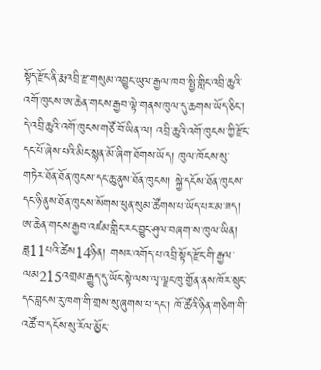སྟོད་རྫོང་ནི་རྨ་འབྲི་རྫ་གསུམ་འབྱུང་ཡུལ་རྒྱལ་ཁབ་སྤྱི་གླིང་འབྲི་ཆུའི་འགོ་ཁུངས་ཨ་ཆེན་གངས་རྒྱབ་ལྟེ་གནས་ཁུལ་དུ་ཆགས་ཡོད་ཅིང་། དེ་འབྲི་ཆུའི་འགོ་ཁུངས་གཙོ་བོ་ཡིན་ལ། འབྲི་ཆུའི་འགོ་ཁུངས་ཀྱི་རྫོང་དང་པོ་ཞེས་པའི་མིང་སྙན་མོ་ཞིག་ཐོགས་ཡོད། ཁུལ་ཁོངས་སུ་གཏེར་ཐོན་ཐོན་ཁུངས་དང་ཆུ་ནུས་ཐོན་ཁུངས། སྐྱེ་དངོས་ཐོན་ཁུངས་དང་ཉི་ནུས་ཐོན་ཁུངས་སོགས་ཕུན་སུམ་ཚོགས་པ་ཡོད་པར་མ་ཟད། ཨ་ཆེན་གངས་རྒྱབ་འཛམ་གླིང་རང་བྱུང་ཤུལ་བཞག་ས་ཁུལ་ཡིན།
ཟླ11པའི་ཚེས14ཉིན། གསར་འགོད་པ་འབྲི་སྟོད་རྫོང་གི་རྒྱལ་ལམ215འགྲམ་རྒྱུད་དུ་ཡོང་སྟེ་ལས་ལྭ་ལྗང་ཁུ་གྱོན་ནས་ཁོར་སྲུང་དང་བླངས་རུ་ཁག་གི་གྲས་སུ་ཞུགས་པ་དང་། ཁོ་ཚོའི་ཉིན་གཅིག་གི་འཚོ་བ་དངོས་སུ་རོལ་མྱོང་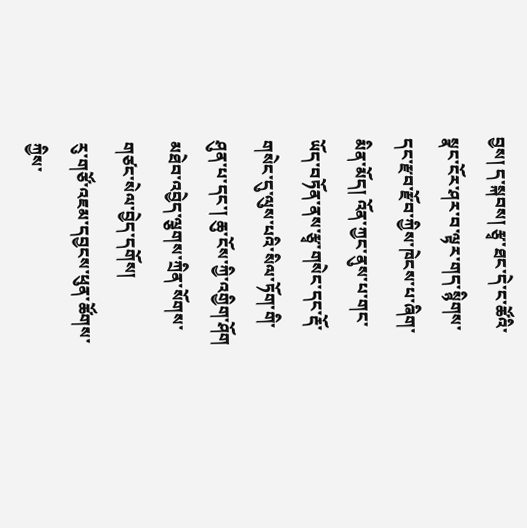བྱས། ད་སྐབས། རྩྭ་ཐང་དེ་ང་ཚོའི་སྣང་ངོར་ཤར་བ་ལྟར་གད་སྙིགས་དང་རྫབ་རྫོབ་ཀྱིས་ཁེངས་པ་ཞིག་མིན་མོད། འོན་ཀྱང་ནུས་པ་གང་ཡོད་བཏོན་ནས་རྩྭ་གསེང་དང་རྡོ་གསེང་དུ་ལུས་པའི་སིལ་ཏོག་གི་ཤུན་པ་དང་། ཆུ་ངོས་ཀྱི་འགྱིག་ཤོག མཐེབ་འབྱེད་ལྕགས་ཀྲིན་སོགས་གཙང་སེལ་བྱེད་དགོས།
རུ་གཙོ་འཇམ་དབྱངས་ཕུན་ཚོགས་ཀྱིས་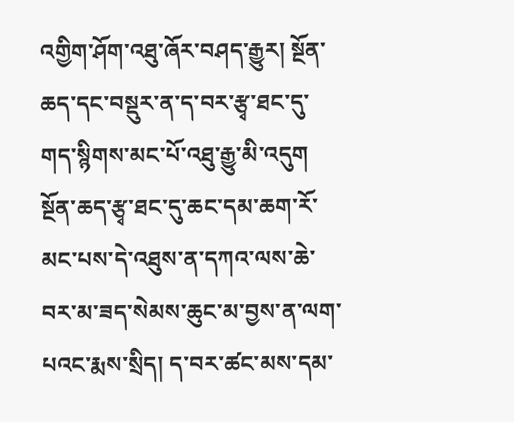འགྱིག་ཤོག་འཐུ་ཞོར་བཤད་རྒྱུར། སྔོན་ཆད་དང་བསྡུར་ན་ད་བར་རྩྭ་ཐང་དུ་གད་སྙིགས་མང་པོ་འཐུ་རྒྱུ་མི་འདུག སྔོན་ཆད་རྩྭ་ཐང་དུ་ཆང་དམ་ཆག་རོ་མང་པས་དེ་འཐུས་ན་དཀའ་ལས་ཆེ་བར་མ་ཟད་སེམས་ཆུང་མ་བྱས་ན་ལག་པའང་རྨས་སྲིད། ད་བར་ཚང་མས་དམ་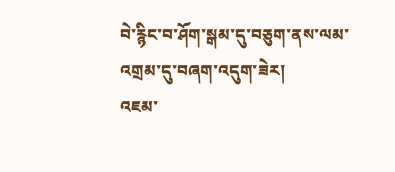བེ་རྙིང་བ་ཤོག་སྒམ་དུ་བཅུག་ནས་ལམ་འགྲམ་དུ་བཞག་འདུག་ཟེར།
འཇམ་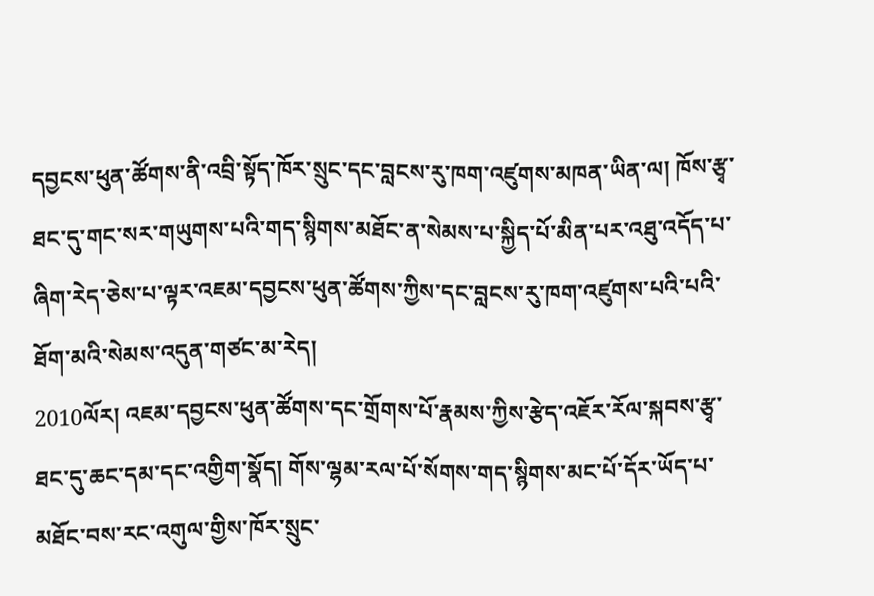དབྱངས་ཕུན་ཚོགས་ནི་འབྲི་སྟོད་ཁོར་སྲུང་དང་བླངས་རུ་ཁག་འཛུགས་མཁན་ཡིན་ལ། ཁོས་རྩྭ་ཐང་དུ་གང་སར་གཡུགས་པའི་གད་སྙིགས་མཐོང་ན་སེམས་པ་སྐྱིད་པོ་མིན་པར་འཐུ་འདོད་པ་ཞིག་རེད་ཅེས་པ་ལྟར་འཇམ་དབྱངས་ཕུན་ཚོགས་ཀྱིས་དང་བླངས་རུ་ཁག་འཛུགས་པའི་པའི་ཐོག་མའི་སེམས་འདུན་གཙང་མ་རེད།
2010ལོར། འཇམ་དབྱངས་ཕུན་ཚོགས་དང་གྲོགས་པོ་རྣམས་ཀྱིས་རྩེད་འཇོར་རོལ་སྐབས་རྩྭ་ཐང་དུ་ཆང་དམ་དང་འགྱིག་སྣོད། གོས་ལྷམ་རལ་པོ་སོགས་གད་སྙིགས་མང་པོ་དོར་ཡོད་པ་མཐོང་བས་རང་འགུལ་གྱིས་ཁོར་སྲུང་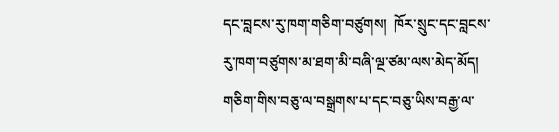དང་བླངས་རུ་ཁག་གཅིག་བཙུགས།  ཁོར་སྲུང་དང་བླངས་རུ་ཁག་བཙུགས་མ་ཐག་མི་བཞི་ལྔ་ཙམ་ལས་མེད་མོད། གཅིག་གིས་བཅུ་ལ་བསྒྲགས་པ་དང་བཅུ་ཡིས་བརྒྱ་ལ་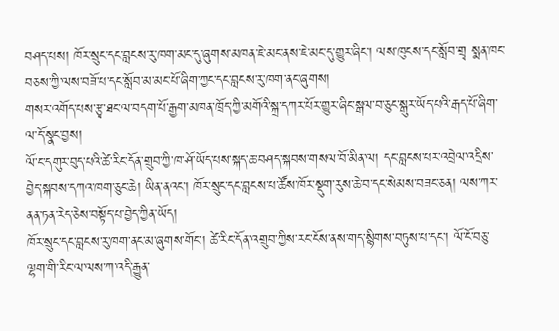བཤད་པས། ཁོར་སྲུང་དང་བླངས་རུ་ཁག་མང་དུ་ཞུགས་མཁན་ཇེ་མང་ནས་ཇེ་མང་དུ་གྱུར་ཞིང་། ལས་ཁུངས་དང་སློབ་གྲྭ སྨན་ཁང་བཅས་ཀྱི་ལས་བཟོ་པ་དང་སློབ་མ་མང་པོ་ཞིག་ཀྱང་དང་བླངས་རུ་ཁག་ནང་ཞུགས།
གསར་འགོད་པས་རྩྭ་ཐང་ལ་བདག་པོ་རྒྱག་མཁན་ཁྲོད་ཀྱི་མགོའི་སྐྲ་དཀར་པོར་གྱུར་ཞིང་སྒལ་བ་ཅུང་སྒུར་ཡོད་པའི་རྒད་པོ་ཞིག་ལ་དོ་སྣང་བྱས།
ལོ་ང་དགུར་བུད་པའི་ཚེ་རིང་དོན་གྲུབ་ཀྱི་ཁ་ཤོ་ཡོད་པས་སྐད་ཆ་བཤད་སྐབས་གསལ་བོ་མིན་ལ། དང་བླངས་པར་འབྲེལ་འདྲིས་བྱེད་སྐབས་དཀའ་ཁག་ཅུང་ཆེ། ཡིན་ནའང་། ཁོར་སྲུང་དང་བླངས་པ་ཚོས་ཁོར་སྡུག་རུས་ཆེ་བ་དང་སེམས་བཟང་ཅན། ལས་ཀར་ནན་ཏན་རེད་ཅེས་བསྟོད་པ་བྱེད་ཀྱིན་ཡོད།
ཁོར་སྲུང་དང་བླངས་རུ་ཁག་ནང་མ་ཞུགས་གོང་། ཚེ་རིང་དོན་འགྲུབ་ཀྱིས་རང་ངོས་ནས་གད་སྙིགས་བཏུས་པ་དང་། ལོ་ངོ་བཅུ་ལྷག་གི་རིང་ལ་ལས་ཀ་འདི་རྒྱུན་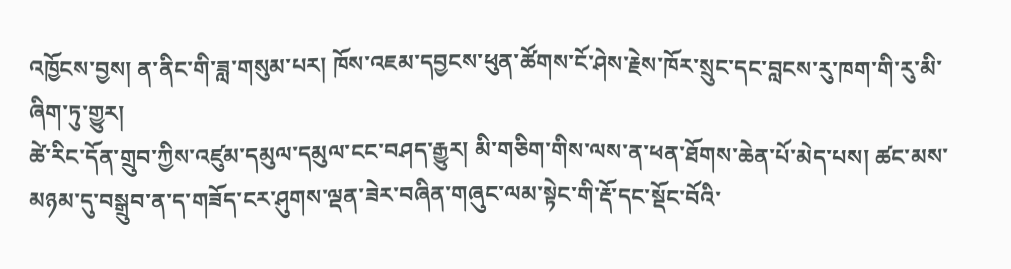འཁྱོངས་བྱས། ན་ནིང་གི་ཟླ་གསུམ་པར། ཁོས་འཇམ་དབྱངས་ཕུན་ཚོགས་ངོ་ཤེས་རྗེས་ཁོར་སྲུང་དང་བླངས་རུ་ཁག་གི་རུ་མི་ཞིག་ཏུ་གྱུར།
ཚེ་རིང་དོན་གྲུབ་ཀྱིས་འཛུམ་དམུལ་དམུལ་ངང་བཤད་རྒྱུར། མི་གཅིག་གིས་ལས་ན་ཕན་ཐོགས་ཆེན་པོ་མེད་པས། ཚང་མས་མཉམ་དུ་བསྒྲུབ་ན་ད་གཟོད་ངར་ཤུགས་ལྡན་ཟེར་བཞིན་གཞུང་ལམ་སྟེང་གི་རྡོ་དང་སྡོང་བོའི་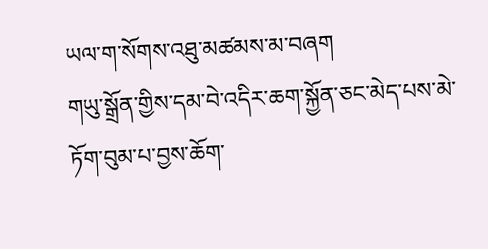ཡལ་ག་སོགས་འཐུ་མཚམས་མ་བཞག
གཡུ་སྒྲོན་གྱིས་དམ་བེ་འདིར་ཆག་སྐྱོན་ཅང་མེད་པས་མེ་ཏོག་བུམ་པ་བྱས་ཆོག་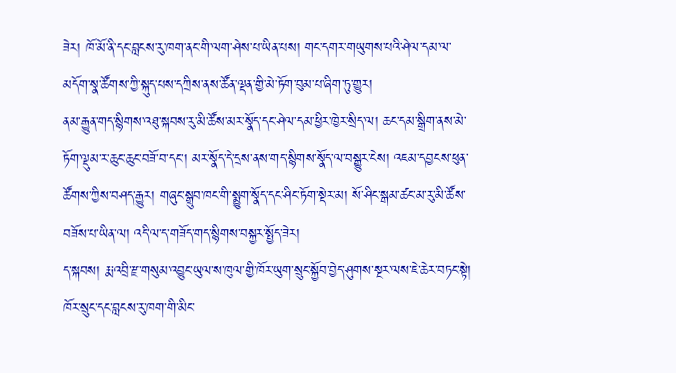ཟེར། ཁོ་མོ་ནི་དང་བླངས་རུ་ཁག་ནང་གི་ལག་ཤེས་པ་ཡིན་པས། གང་དགར་གཡུགས་པའི་ཤེལ་དམ་ལ་མདོག་སྣ་ཚོགས་ཀྱི་སྐུད་པས་དཀྲིས་ནས་ཚོན་ལྡན་གྱི་མེ་ཏོག་བུམ་པ་ཞིག་ཏུ་གྱུར།
ནམ་རྒྱུན་གད་སྙིགས་འཐུ་སྐབས་རུ་མི་ཚོས་མར་སྣོད་དང་ཤེལ་དམ་ཕྱིར་ཁྱེར་སྲིད་ལ། ཆང་དམ་སྒྲིག་ནས་མེ་ཏོག་ལྡུམ་ར་ཆུང་ཆུང་བཟོ་བ་དང་། མར་སྣོད་དེ་དྲས་ནས་གད་སྙིགས་སྣོད་ལ་བསྒྱུར་ངེས། འཇམ་དབྱངས་ཕུན་ཚོགས་ཀྱིས་བཤད་རྒྱུར། གཞུང་སྒྲུབ་ཁང་གི་སྨྱུག་སྣོད་དང་ཤིང་ཏོག་སྡེར་མ། སོ་ཤིང་སྒམ་ཚང་མ་རུ་མི་ཚོས་བཟོས་པ་ཡིན་ལ། འདི་ལ་ད་གཟོད་གད་སྙིགས་བསྐྱར་སྤྱོད་ཟེར།
ད་སྐབས། རྨ་འབྲི་རྫ་གསུམ་འབྱུང་ཡུལ་ས་ཁུལ་གྱི་ཁོར་ཡུག་སྲུང་སྐྱོབ་བྱེད་ཤུགས་སྔར་ལས་ཇེ་ཆེར་བཏང་སྟེ། ཁོར་སྲུང་དང་བླངས་རུ་ཁག་གི་མིང་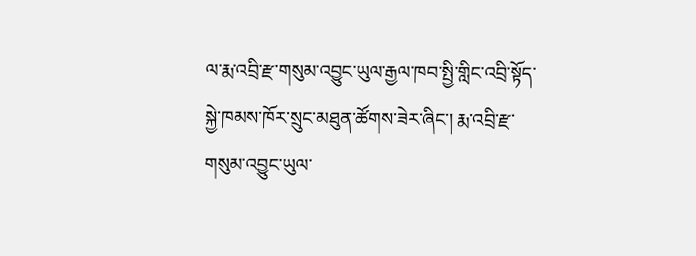ལ་རྨ་འབྲི་རྫ་གསུམ་འབྱུང་ཡུལ་རྒྱལ་ཁབ་སྤྱི་གླིང་འབྲི་སྟོད་སྐྱེ་ཁམས་ཁོར་སྲུང་མཐུན་ཚོགས་ཟེར་ཞིང་། རྨ་འབྲི་རྫ་གསུམ་འབྱུང་ཡུལ་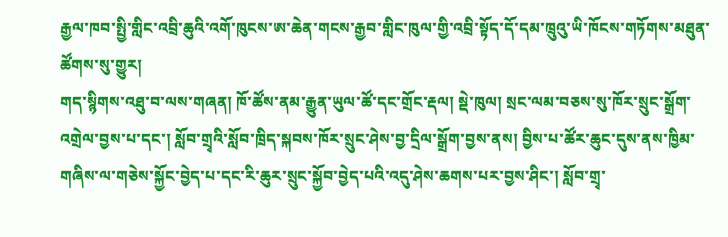རྒྱལ་ཁབ་སྤྱི་གླིང་འབྲི་ཆུའི་འགོ་ཁུངས་ཨ་ཆེན་གངས་རྒྱབ་གླིང་ཁུལ་གྱི་འབྲི་སྟོད་དོ་དམ་ཁྲུའུ་ཡི་ཁོངས་གཏོགས་མཐུན་ཚོགས་སུ་གྱུར།
གད་སྙིགས་འཐུ་བ་ལས་གཞན། ཁོ་ཚོས་ནམ་རྒྱུན་ཡུལ་ཚོ་དང་གྲོང་རྡལ། སྡེ་ཁུལ། སྲང་ལམ་བཅས་སུ་ཁོར་སྲུང་སྒྲོག་འགྲེལ་བྱས་པ་དང་། སློབ་གྲྭའི་སློབ་ཁྲིད་སྐབས་ཁོར་སྲུང་ཤེས་བྱ་དྲིལ་སྒྲོག་བྱས་ནས། བྱིས་པ་ཚོར་ཆུང་དུས་ནས་ཁྱིམ་གཞིས་ལ་གཅེས་སྐྱོང་བྱེད་པ་དང་རི་ཆུར་སྲུང་སྐྱོབ་བྱེད་པའི་འདུ་ཤེས་ཆགས་པར་བྱས་ཤིང་། སློབ་གྲྭ་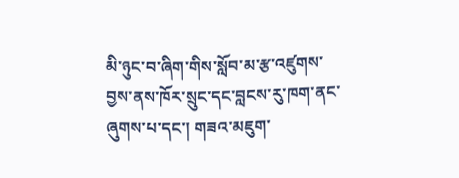མི་ཉུང་བ་ཞིག་གིས་སློབ་མ་རྩ་འཛུགས་བྱས་ནས་ཁོར་སྲུང་དང་བླངས་རུ་ཁག་ནང་ཞུགས་པ་དང་། གཟའ་མཇུག་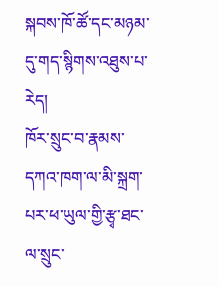སྐབས་ཁོ་ཚོ་དང་མཉམ་དུ་གད་སྙིགས་འཐུས་པ་རེད།
ཁོར་སྲུང་བ་རྣམས་དཀའ་ཁག་ལ་མི་སྐྲག་པར་ཕ་ཡུལ་གྱི་རྩྭ་ཐང་ལ་སྲུང་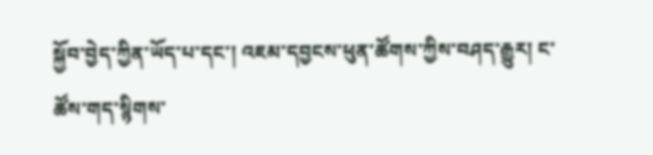སྐྱོབ་བྱེད་ཀྱིན་ཡོད་པ་དང་། འཇམ་དབྱངས་ཕུན་ཚོགས་ཀྱིས་བཤད་རྒྱུར། ང་ཚོས་གད་སྙིགས་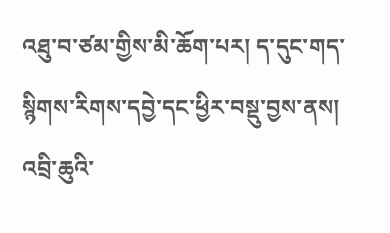འཐུ་བ་ཙམ་གྱིས་མི་ཆོག་པར། ད་དུང་གད་སྙིགས་རིགས་དབྱེ་དང་ཕྱིར་བསྡུ་བྱས་ནས། འབྲི་ཆུའི་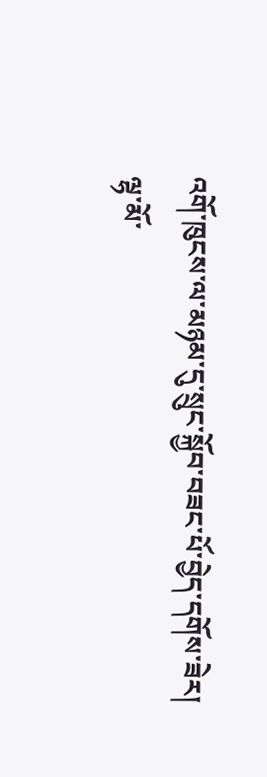འགོ་ཁུངས་ལ་མཉམ་དུ་སྲུང་སྐྱོབ་བཟང་པོ་བྱེད་དགོས་ཟེར།
ལྷ་མོ་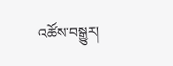འཚོས་བསྒྱུར།